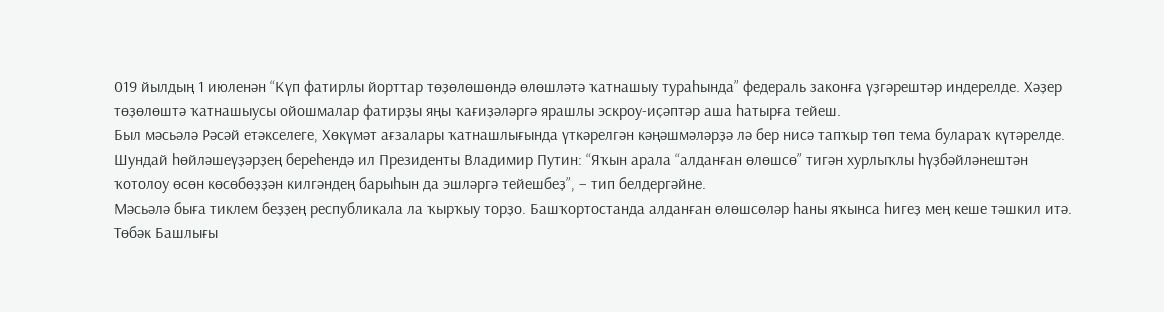019 йылдың 1 июленән “Күп фатирлы йорттар төҙөлөшөндә өлөшләтә ҡатнашыу тураһында” федераль законға үҙгәрештәр индерелде. Хәҙер төҙөлөштә ҡатнашыусы ойошмалар фатирҙы яңы ҡағиҙәләргә ярашлы эскроу-иҫәптәр аша һатырға тейеш.
Был мәсьәлә Рәсәй етәкселеге, Хөкүмәт ағзалары ҡатнашлығында үткәрелгән кәңәшмәләрҙә лә бер нисә тапҡыр төп тема булараҡ күтәрелде. Шундай һөйләшеүҙәрҙең береһендә ил Президенты Владимир Путин: “Яҡын арала “алданған өлөшсө” тигән хурлыҡлы һүҙбәйләнештән ҡотолоу өсөн көсөбөҙҙән килгәндең барыһын да эшләргә тейешбеҙ”, – тип белдергәйне.
Мәсьәлә быға тиклем беҙҙең республикала ла ҡырҡыу торҙо. Башҡортостанда алданған өлөшсөләр һаны яҡынса һигеҙ мең кеше тәшкил итә. Төбәк Башлығы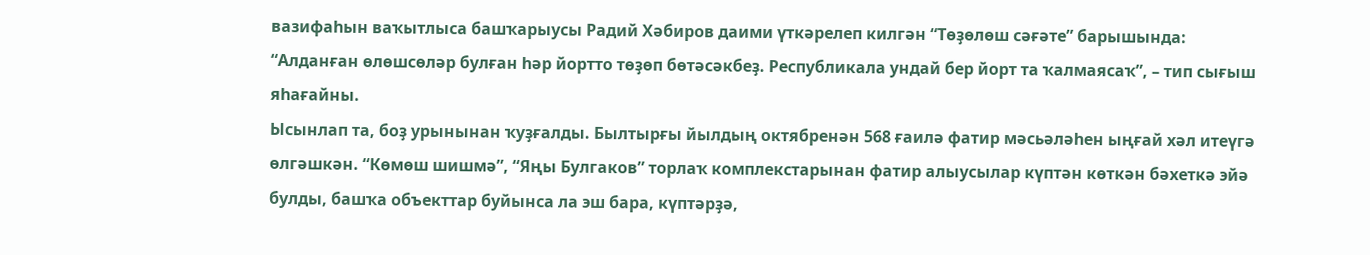вазифаһын ваҡытлыса башҡарыусы Радий Хәбиров даими үткәрелеп килгән “Төҙөлөш сәғәте” барышында: “Алданған өлөшсөләр булған һәр йортто төҙөп бөтәсәкбеҙ. Республикала ундай бер йорт та ҡалмаясаҡ”, – тип сығыш яһағайны.
Ысынлап та, боҙ урынынан ҡуҙғалды. Былтырғы йылдың октябренән 568 ғаилә фатир мәсьәләһен ыңғай хәл итеүгә өлгәшкән. “Көмөш шишмә”, “Яңы Булгаков” торлаҡ комплекстарынан фатир алыусылар күптән көткән бәхеткә эйә булды, башҡа объекттар буйынса ла эш бара, күптәрҙә,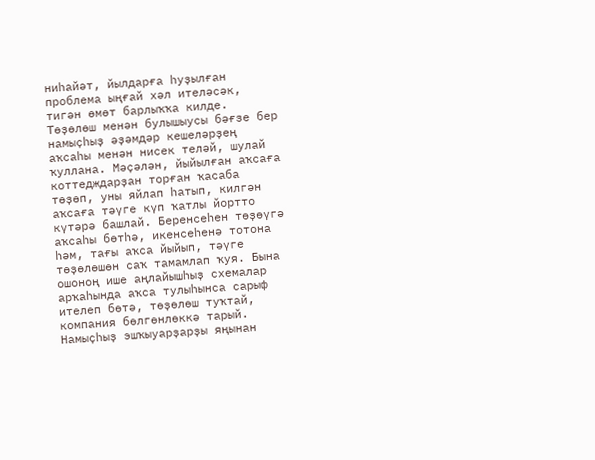ниһайәт, йылдарға һуҙылған проблема ыңғай хәл ителәсәк, тигән өмөт барлыҡҡа килде.
Төҙөлөш менән булышыусы бәғзе бер намыҫһыҙ әҙәмдәр кешеләрҙең аҡсаһы менән нисек теләй, шулай ҡуллана. Мәҫәлән, йыйылған аҡсаға коттедждарҙан торған ҡасаба төҙөп, уны яйлап һатып, килгән аҡсаға тәүге күп ҡатлы йортто күтәрә башлай. Беренсеһен төҙөүгә аҡсаһы бөтһә, икенсеһенә тотона һәм, тағы аҡса йыйып, тәүге төҙөлөшөн саҡ тамамлап ҡуя. Бына ошоноң ише аңлайышһыҙ схемалар арҡаһында аҡса тулыһынса сарыф ителеп бөтә, төҙөлөш туҡтай, компания бөлгөнлөккә тарый.
Намыҫһыҙ эшҡыуарҙарҙы яңынан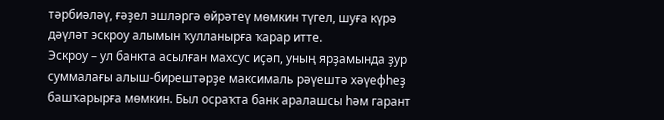тәрбиәләү, ғәҙел эшләргә өйрәтеү мөмкин түгел, шуға күрә дәүләт эскроу алымын ҡулланырға ҡарар итте.
Эскроу – ул банкта асылған махсус иҫәп, уның ярҙамында ҙур суммалағы алыш-бирештәрҙе максималь рәүештә хәүефһеҙ башҡарырға мөмкин. Был осраҡта банк аралашсы һәм гарант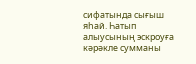сифатында сығыш яһай. Һатып алыусының эскроуға кәрәкле сумманы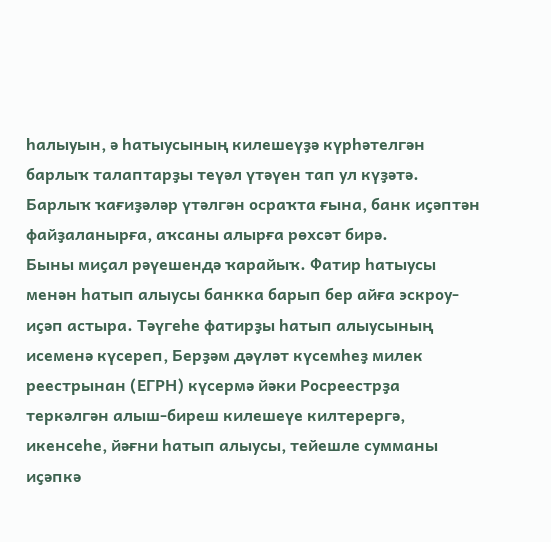һалыуын, ә һатыусының килешеүҙә күрһәтелгән барлыҡ талаптарҙы теүәл үтәүен тап ул күҙәтә. Барлыҡ ҡағиҙәләр үтәлгән осраҡта ғына, банк иҫәптән файҙаланырға, аҡсаны алырға рөхсәт бирә.
Быны миҫал рәүешендә ҡарайыҡ. Фатир һатыусы менән һатып алыусы банкка барып бер айға эскроу-иҫәп астыра. Тәүгеһе фатирҙы һатып алыусының исеменә күсереп, Берҙәм дәүләт күсемһеҙ милек реестрынан (ЕГРН) күсермә йәки Росреестрҙа теркәлгән алыш-биреш килешеүе килтерергә, икенсеһе, йәғни һатып алыусы, тейешле сумманы иҫәпкә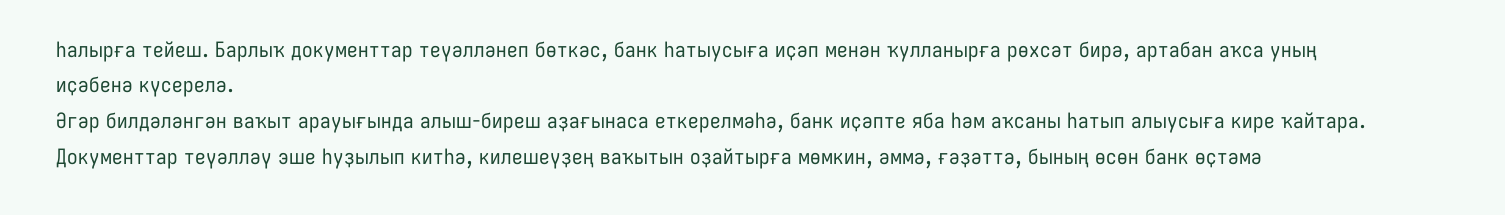һалырға тейеш. Барлыҡ документтар теүәлләнеп бөткәс, банк һатыусыға иҫәп менән ҡулланырға рөхсәт бирә, артабан аҡса уның иҫәбенә күсерелә.
Әгәр билдәләнгән ваҡыт арауығында алыш-биреш аҙағынаса еткерелмәһә, банк иҫәпте яба һәм аҡсаны һатып алыусыға кире ҡайтара. Документтар теүәлләү эше һуҙылып китһә, килешеүҙең ваҡытын оҙайтырға мөмкин, әммә, ғәҙәттә, бының өсөн банк өҫтәмә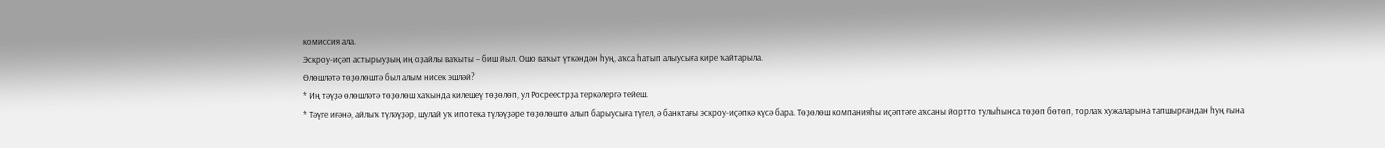комиссия ала.
Эскроу-иҫәп астырыуҙың иң оҙайлы ваҡыты – биш йыл. Ошо ваҡыт үткәндән һуң, аҡса һатып алыусыға кире ҡайтарыла.
Өлөшләтә төҙөлөштә был алым нисек эшләй?
* Иң тәүҙә өлөшләтә төҙөлөш хаҡында килешеү төҙөлөп, ул Росреестрҙа теркәлергә тейеш.
* Тәүге иғәнә, айлыҡ түләүҙәр, шулай уҡ ипотека түләүҙәре төҙөлөштө алып барыусыға түгел, ә банктағы эскроу-иҫәпкә күсә бара. Төҙөлөш компанияһы иҫәптәге аҡсаны йортто тулыһынса төҙөп бөтөп, торлаҡ хужаларына тапшырғандан һуң ғына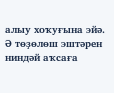алыу хоҡуғына эйә.
Ә төҙөлөш эштәрен ниндәй аҡсаға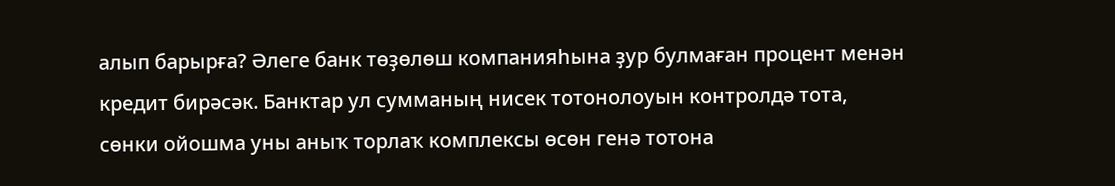алып барырға? Әлеге банк төҙөлөш компанияһына ҙур булмаған процент менән кредит бирәсәк. Банктар ул сумманың нисек тотонолоуын контролдә тота, сөнки ойошма уны аныҡ торлаҡ комплексы өсөн генә тотона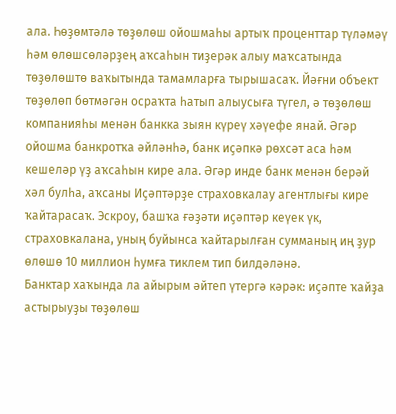ала. Һөҙөмтәлә төҙөлөш ойошмаһы артыҡ проценттар түләмәү һәм өлөшсөләрҙең аҡсаһын тиҙерәк алыу маҡсатында төҙөлөштө ваҡытында тамамларға тырышасаҡ. Йәғни объект төҙөлөп бөтмәгән осраҡта һатып алыусыға түгел, ә төҙөлөш компанияһы менән банкка зыян күреү хәүефе янай. Әгәр ойошма банкротҡа әйләнһә, банк иҫәпкә рөхсәт аса һәм кешеләр үҙ аҡсаһын кире ала. Әгәр инде банк менән берәй хәл булһа, аҡсаны Иҫәптәрҙе страховкалау агентлығы кире ҡайтарасаҡ. Эскроу, башҡа ғәҙәти иҫәптәр кеүек үк, страховкалана, уның буйынса ҡайтарылған сумманың иң ҙур өлөшө 10 миллион һумға тиклем тип билдәләнә.
Банктар хаҡында ла айырым әйтеп үтергә кәрәк: иҫәпте ҡайҙа астырыуҙы төҙөлөш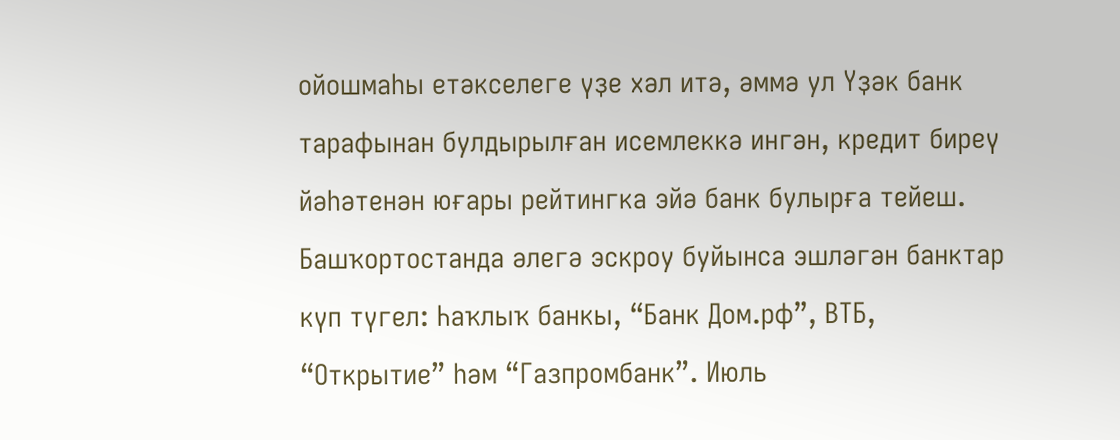ойошмаһы етәкселеге үҙе хәл итә, әммә ул Үҙәк банк тарафынан булдырылған исемлеккә ингән, кредит биреү йәһәтенән юғары рейтингка эйә банк булырға тейеш. Башҡортостанда әлегә эскроу буйынса эшләгән банктар күп түгел: Һаҡлыҡ банкы, “Банк Дом.рф”, ВТБ, “Открытие” һәм “Газпромбанк”. Июль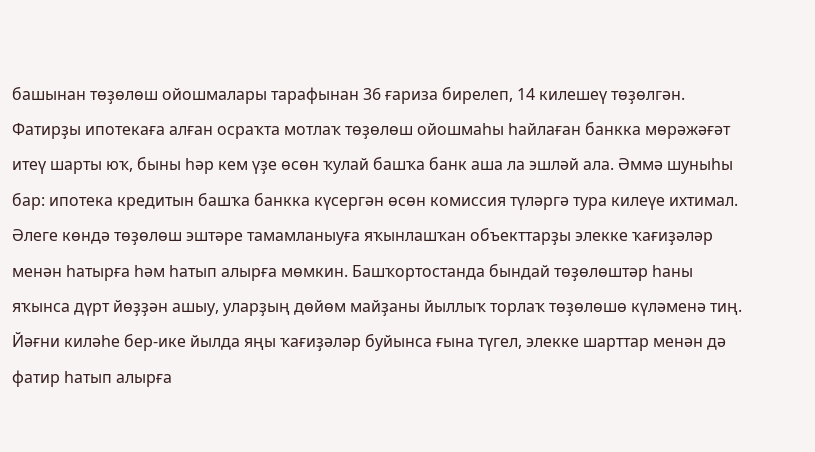башынан төҙөлөш ойошмалары тарафынан 36 ғариза бирелеп, 14 килешеү төҙөлгән.
Фатирҙы ипотекаға алған осраҡта мотлаҡ төҙөлөш ойошмаһы һайлаған банкка мөрәжәғәт итеү шарты юҡ, быны һәр кем үҙе өсөн ҡулай башҡа банк аша ла эшләй ала. Әммә шуныһы бар: ипотека кредитын башҡа банкка күсергән өсөн комиссия түләргә тура килеүе ихтимал.
Әлеге көндә төҙөлөш эштәре тамамланыуға яҡынлашҡан объекттарҙы элекке ҡағиҙәләр менән һатырға һәм һатып алырға мөмкин. Башҡортостанда бындай төҙөлөштәр һаны яҡынса дүрт йөҙҙән ашыу, уларҙың дөйөм майҙаны йыллыҡ торлаҡ төҙөлөшө күләменә тиң. Йәғни киләһе бер-ике йылда яңы ҡағиҙәләр буйынса ғына түгел, элекке шарттар менән дә фатир һатып алырға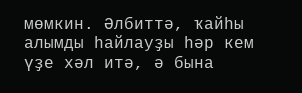мөмкин. Әлбиттә, ҡайһы алымды һайлауҙы һәр кем үҙе хәл итә, ә бына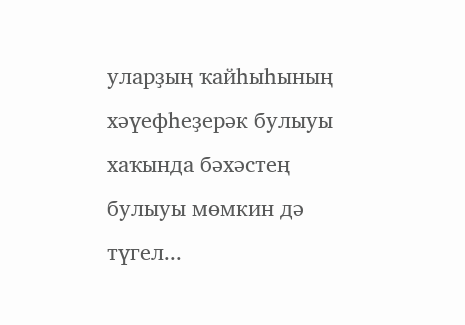уларҙың ҡайһыһының хәүефһеҙерәк булыуы хаҡында бәхәстең булыуы мөмкин дә түгел...